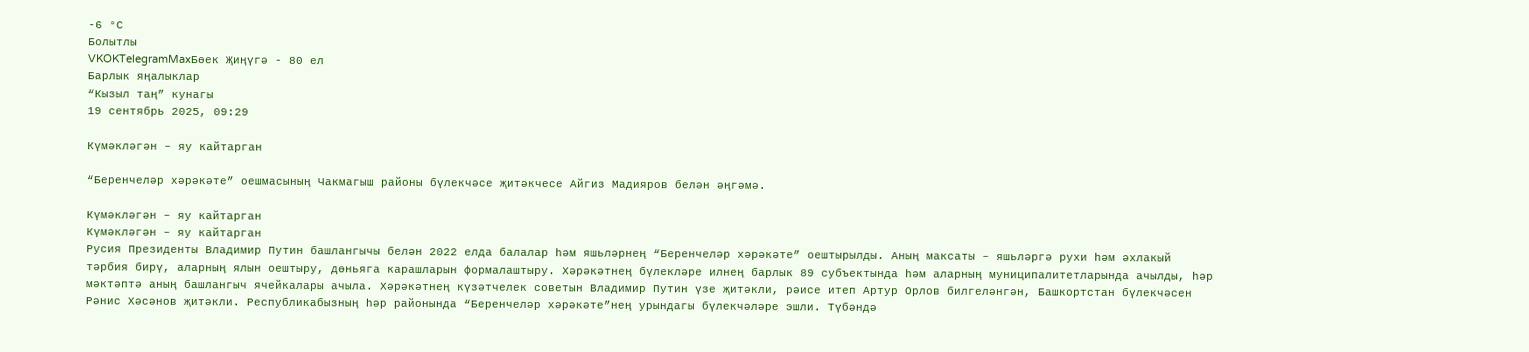-6 °С
Болытлы
VKOKTelegramMaxБөек Җиңүгә - 80 ел
Барлык яңалыклар
“Кызыл таң” кунагы
19 сентябрь 2025, 09:29

Күмәкләгән – яу кайтарган

“Беренчеләр хәрәкәте” оешмасының Чакмагыш районы бүлекчәсе җитәкчесе Айгиз Мадияров белән әңгәмә.

Күмәкләгән – яу кайтарган
Күмәкләгән – яу кайтарган
Русия Президенты Владимир Путин башлангычы белән 2022 елда балалар һәм яшьләрнең “Беренчеләр хәрәкәте” оештырылды. Аның максаты – яшьләргә рухи һәм әхлакый тәрбия бирү, аларның ялын оештыру, дөньяга карашларын формалаштыру. Хәрәкәтнең бүлекләре илнең барлык 89 субъектында һәм аларның муниципалитетларында ачылды, һәр мәктәптә аның башлангыч ячейкалары ачыла. Хәрәкәтнең күзәтчелек советын Владимир Путин үзе җитәкли, рәисе итеп Артур Орлов билгеләнгән, Башкортстан бүлекчәсен Рәнис Хәсәнов җитәкли. Республикабызның һәр районында “Беренчеләр хәрәкәте”нең урындагы бүлекчәләре эшли. Түбәндә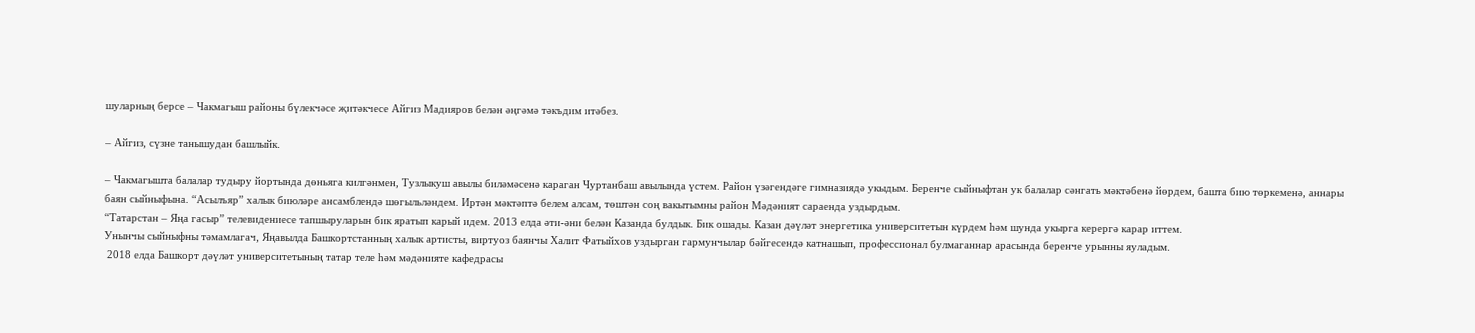шуларның берсе – Чакмагыш районы бүлекчәсе җитәкчесе Айгиз Мадияров белән әңгәмә тәкъдим итәбез.

– Айгиз, сүзне танышудан башлыйк.

– Чакмагышта балалар тудыру йортында дөньяга килгәнмен, Тузлыкуш авылы биләмәсенә караган Чуртанбаш авылында үстем. Район үзәгендәге гимназиядә укыдым. Беренче сыйныфтан ук балалар сәнгать мәктәбенә йөрдем, башта бию төркеменә, аннары баян сыйныфына. “Асылъяр” халык биюләре ансамблендә шөгыльләндем. Иртән мәктәптә белем алсам, төштән соң вакытымны район Мәдәният сараенда уздырдым.
“Татарстан – Яңа гасыр” телевидениесе тапшыруларын бик яратып карый идем. 2013 елда әти-әни белән Казанда булдык. Бик ошады. Казан дәүләт энергетика университетын күрдем һәм шунда укырга керергә карар иттем.
Унынчы сыйныфны тәмамлагач, Яңавылда Башкортстанның халык артисты, виртуоз баянчы Халит Фатыйхов уздырган гармунчылар бәйгесендә катнашып, профессионал булмаганнар арасында беренче урынны яуладым.
 2018 елда Башкорт дәүләт университетының татар теле һәм мәдәнияте кафедрасы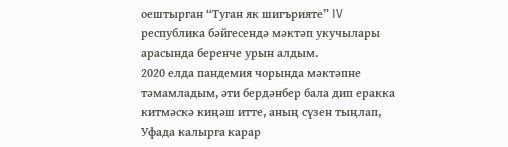оештырган “Туган як шигърияте” IV республика бәйгесендә мәктәп укучылары арасында беренче урын алдым.
2020 елда пандемия чорында мәктәпне тәмамладым, әти бердәнбер бала дип еракка китмәскә киңәш итте, аның сүзен тыңлап, Уфада калырга карар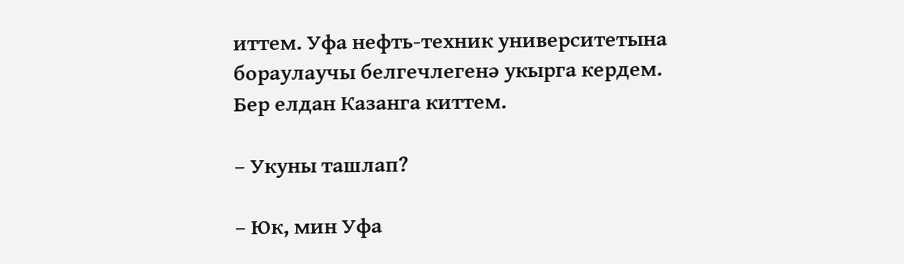иттем. Уфа нефть-техник университетына бораулаучы белгечлегенә укырга кердем. Бер елдан Казанга киттем.

– Укуны ташлап?

– Юк, мин Уфа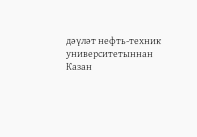дәүләт нефть-техник университетыннан Казан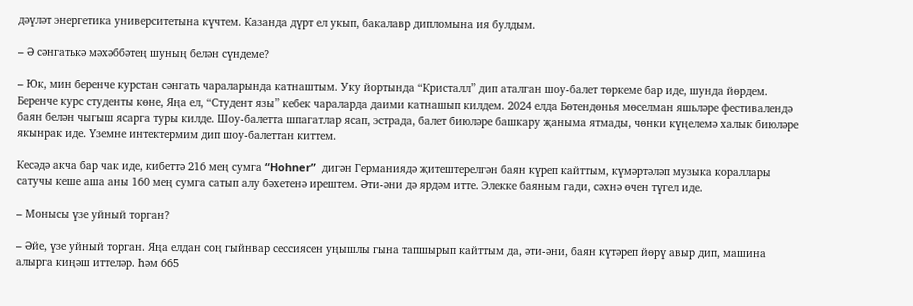дәүләт энергетика университетына күчтем. Казанда дүрт ел укып, бакалавр дипломына ия булдым.

– Ә сәнгатькә мәхәббәтең шуның белән сүндеме?

– Юк, мин беренче курстан сәнгать чараларында катнаштым. Уку йортында “Кристалл” дип аталган шоу-балет төркеме бар иде, шунда йөрдем. Беренче курс студенты көне, Яңа ел, “Студент язы” кебек чараларда даими катнашып килдем. 2024 елда Бөтендөнья мөселман яшьләре фестивалендә баян белән чыгыш ясарга туры килде. Шоу-балетта шпагатлар ясап, эстрада, балет биюләре башкару җаныма ятмады, чөнки күңелемә халык биюләре якынрак иде. Үземне интектермим дип шоу-балеттан киттем.

Кесәдә акча бар чак иде, кибеттә 216 мең сумга “Hohner”  дигән Германиядә җитештерелгән баян күреп кайттым, күмәртәләп музыка кораллары сатучы кеше аша аны 160 мең сумга сатып алу бәхетенә ирештем. Әти-әни дә ярдәм итте. Элекке баяным гади, сәхнә өчен түгел иде.

– Монысы үзе уйный торган?

– Әйе, үзе уйный торган. Яңа елдан соң гыйнвар сессиясен уңышлы гына тапшырып кайттым да, әти-әни, баян күтәреп йөрү авыр дип, машина алырга киңәш иттеләр. Һәм 665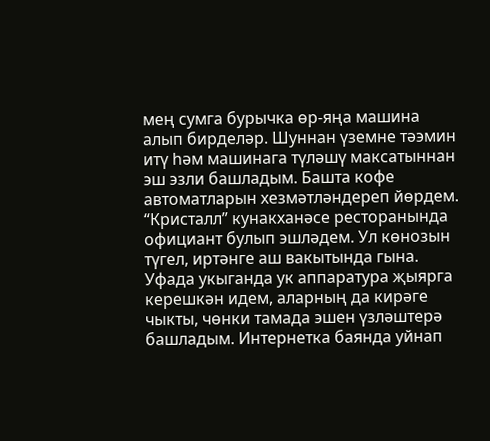мең сумга бурычка өр-яңа машина алып бирделәр. Шуннан үземне тәэмин итү һәм машинага түләшү максатыннан эш эзли башладым. Башта кофе автоматларын хезмәтләндереп йөрдем. “Кристалл” кунакханәсе ресторанында официант булып эшләдем. Ул көнозын түгел, иртәнге аш вакытында гына.
Уфада укыганда ук аппаратура җыярга керешкән идем, аларның да кирәге чыкты, чөнки тамада эшен үзләштерә башладым. Интернетка баянда уйнап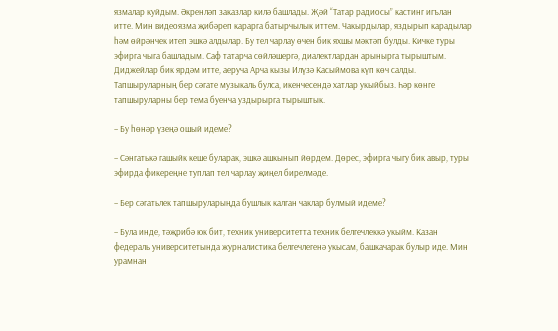язмалар куйдым. Әкренләп заказлар килә башлады. Җәй “Татар радиосы” кастинг игълан итте. Мин видеоязма җибәреп карарга батырчылык иттем. Чакырдылар, яздырып карадылар һәм өйрәнчек итеп эшкә алдылар. Бу тел чарлау өчен бик яхшы мәктәп булды. Кичке туры эфирга чыга башладым. Саф татарча сөйләшергә, диалектлардан арынырга тырыштым. Диджейлар бик ярдәм итте, аеруча Арча кызы Илүзә Касыймова күп көч салды. Тапшыруларның бер сәгате музыкаль булса, икенчесендә хатлар укыйбыз. Һәр көнге тапшыруларны бер тема буенча уздырырга тырыштык.

– Бу һөнәр үзеңә ошый идеме?

– Сәнгатькә гашыйк кеше буларак, эшкә ашкынып йөрдем. Дөрес, эфирга чыгу бик авыр, туры эфирда фикереңне туплап тел чарлау җиңел бирелмәде.

– Бер сәгатьлек тапшыруларыңда бушлык калган чаклар булмый идеме?

– Була инде, тәҗрибә юк бит, техник университетта техник белгечлеккә укыйм. Казан федераль университетында журналистика белгечлегенә укысам, башкачарак булыр иде. Мин урамнан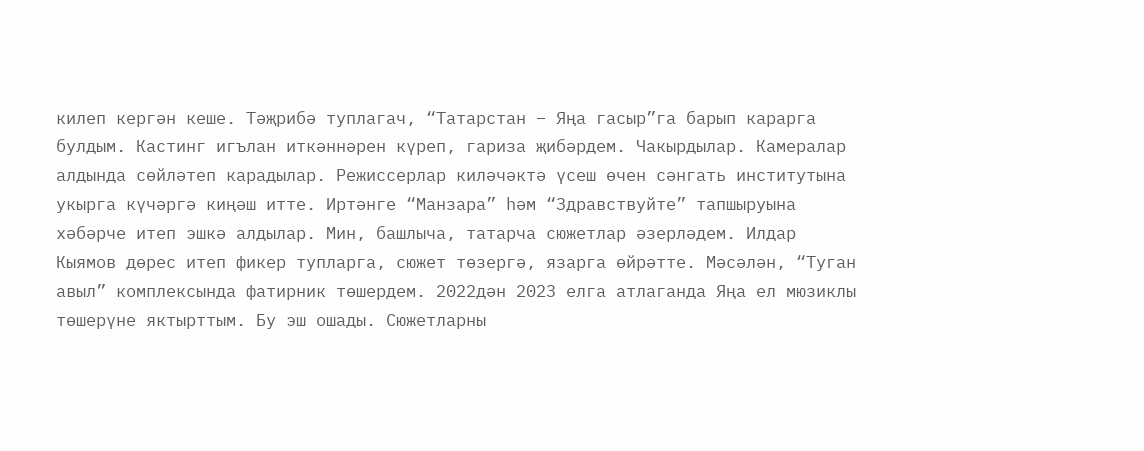килеп кергән кеше. Тәҗрибә туплагач, “Татарстан – Яңа гасыр”га барып карарга булдым. Кастинг игълан иткәннәрен күреп, гариза җибәрдем. Чакырдылар. Камералар алдында сөйләтеп карадылар. Режиссерлар киләчәктә үсеш өчен сәнгать институтына укырга күчәргә киңәш итте. Иртәнге “Манзара” һәм “Здравствуйте” тапшыруына хәбәрче итеп эшкә алдылар. Мин, башлыча, татарча сюжетлар әзерләдем. Илдар Кыямов дөрес итеп фикер тупларга, сюжет төзергә, язарга өйрәтте. Мәсәлән, “Туган авыл” комплексында фатирник төшердем. 2022дән 2023 елга атлаганда Яңа ел мюзиклы төшерүне яктырттым. Бу эш ошады. Сюжетларны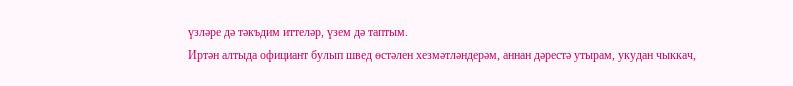үзләре дә тәкъдим иттеләр, үзем дә таптым.
Иртән алтыда официант булып швед өстәлен хезмәтләндерәм, аннан дәрестә утырам, укудан чыккач,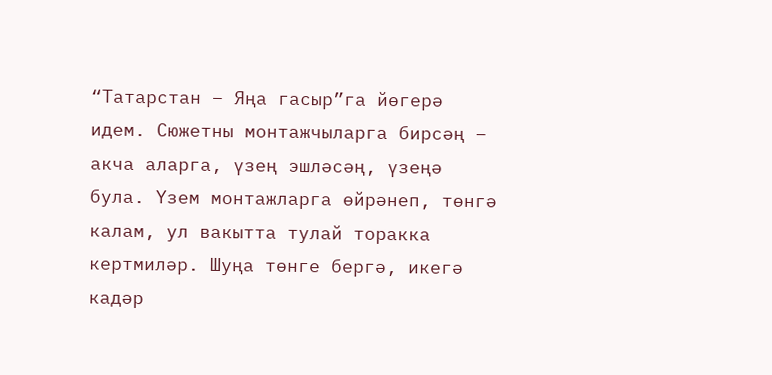“Татарстан – Яңа гасыр”га йөгерә идем. Сюжетны монтажчыларга бирсәң – акча аларга, үзең эшләсәң, үзеңә була. Үзем монтажларга өйрәнеп, төнгә калам, ул вакытта тулай торакка кертмиләр. Шуңа төнге бергә, икегә кадәр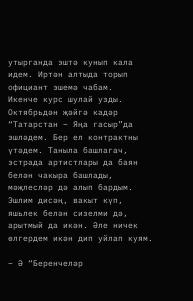утырганда эштә кунып кала идем. Иртән алтыда торып официант эшемә чабам.
Икенче курс шулай узды. Октябрьдән җәйгә кадәр “Татарстан – Яңа гасыр”да эшләдем. Бер ел контрактны үтәдем. Таныла башлагач, эстрада артистлары да баян белән чакыра башлады, мәҗлесләр дә алып бардым.
Эшлим дисәң, вакыт күп, яшьлек белән сизелми дә, арытмый да икән. Әле ничек өлгердем икән дип уйлап куям.

– Ә “Беренчеләр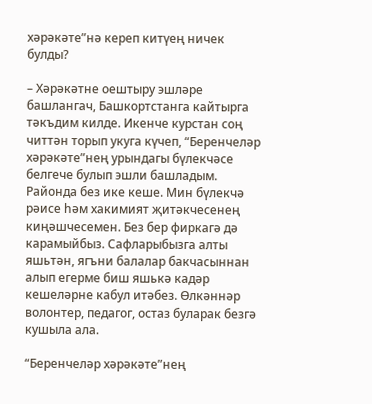хәрәкәте”нә кереп китүең ничек булды?

– Хәрәкәтне оештыру эшләре башлангач, Башкортстанга кайтырга тәкъдим килде. Икенче курстан соң читтән торып укуга күчеп, “Беренчеләр хәрәкәте”нең урындагы бүлекчәсе белгече булып эшли башладым. Районда без ике кеше. Мин бүлекчә рәисе һәм хакимият җитәкчесенең киңәшчесемен. Без бер фиркагә дә карамыйбыз. Сафларыбызга алты яшьтән, ягъни балалар бакчасыннан алып егерме биш яшькә кадәр кешеләрне кабул итәбез. Өлкәннәр волонтер, педагог, остаз буларак безгә кушыла ала.

“Беренчеләр хәрәкәте”нең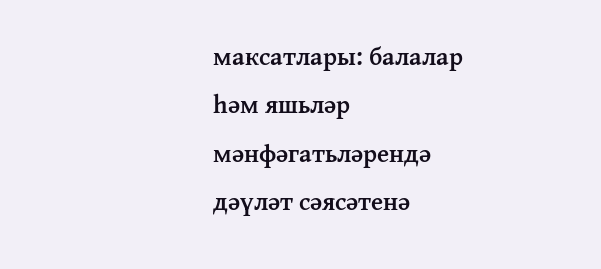максатлары: балалар һәм яшьләр мәнфәгатьләрендә дәүләт сәясәтенә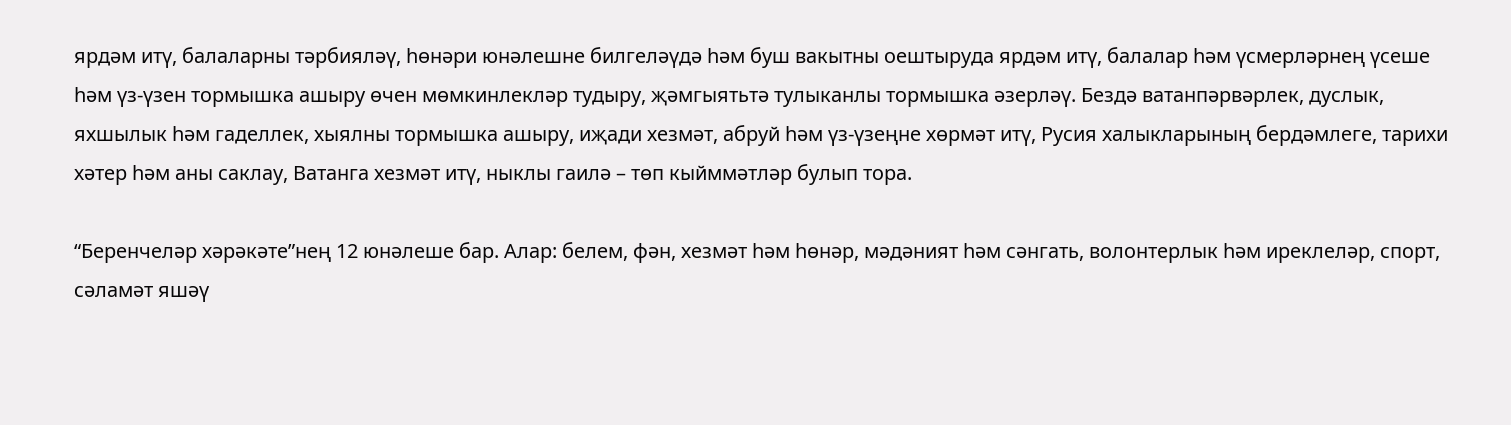ярдәм итү, балаларны тәрбияләү, һөнәри юнәлешне билгеләүдә һәм буш вакытны оештыруда ярдәм итү, балалар һәм үсмерләрнең үсеше һәм үз-үзен тормышка ашыру өчен мөмкинлекләр тудыру, җәмгыятьтә тулыканлы тормышка әзерләү. Бездә ватанпәрвәрлек, дуслык, яхшылык һәм гаделлек, хыялны тормышка ашыру, иҗади хезмәт, абруй һәм үз-үзеңне хөрмәт итү, Русия халыкларының бердәмлеге, тарихи хәтер һәм аны саклау, Ватанга хезмәт итү, ныклы гаилә – төп кыйммәтләр булып тора.

“Беренчеләр хәрәкәте”нең 12 юнәлеше бар. Алар: белем, фән, хезмәт һәм һөнәр, мәдәният һәм сәнгать, волонтерлык һәм иреклеләр, спорт, сәламәт яшәү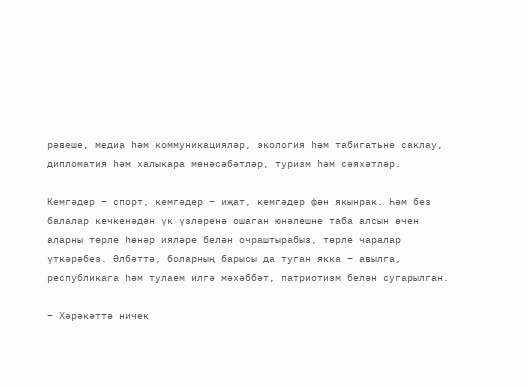рәвеше, медиа һәм коммуникацияләр, экология һәм табигатьне саклау, дипломатия һәм халыкара мөнәсәбәтләр, туризм һәм сәяхәтләр.

Кемгәдер – спорт, кемгәдер – иҗат, кемгәдер фән якынрак. Һәм без балалар кечкенәдән үк үзләренә ошаган юнәлешне таба алсын өчен аларны төрле һөнәр ияләре белән очраштырабыз, төрле чаралар үткәрәбез. Әлбәттә, боларның барысы да туган якка – авылга, республикага һәм тулаем илгә мәхәббәт, патриотизм белән сугарылган.

– Хәрәкәттә ничек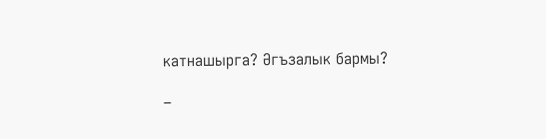катнашырга? Әгъзалык бармы?

–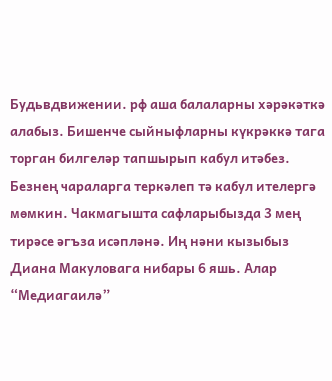Будьвдвижении. рф аша балаларны хәрәкәткә алабыз. Бишенче сыйныфларны күкрәккә тага торган билгеләр тапшырып кабул итәбез. Безнең чараларга теркәлеп тә кабул ителергә мөмкин. Чакмагышта сафларыбызда 3 мең тирәсе әгъза исәпләнә. Иң нәни кызыбыз Диана Макуловага нибары 6 яшь. Алар “Медиагаилә”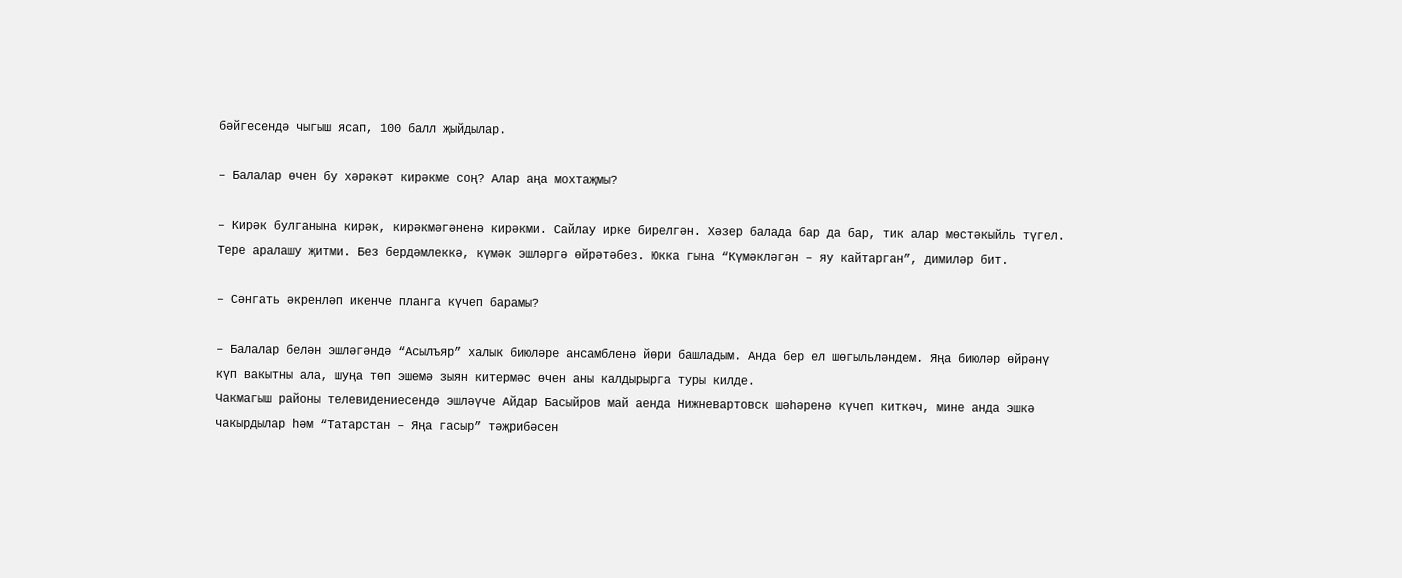бәйгесендә чыгыш ясап, 100 балл җыйдылар.

– Балалар өчен бу хәрәкәт кирәкме соң? Алар аңа мохтаҗмы?

– Кирәк булганына кирәк, кирәкмәгәненә кирәкми. Сайлау ирке бирелгән. Хәзер балада бар да бар, тик алар мөстәкыйль түгел. Тере аралашу җитми. Без бердәмлеккә, күмәк эшләргә өйрәтәбез. Юкка гына “Күмәкләгән – яу кайтарган”, димиләр бит.

– Сәнгать әкренләп икенче планга күчеп барамы?

– Балалар белән эшләгәндә “Асылъяр” халык биюләре ансамбленә йөри башладым. Анда бер ел шөгыльләндем. Яңа биюләр өйрәнү күп вакытны ала, шуңа төп эшемә зыян китермәс өчен аны калдырырга туры килде.
Чакмагыш районы телевидениесендә эшләүче Айдар Басыйров май аенда Нижневартовск шәһәренә күчеп киткәч, мине анда эшкә чакырдылар һәм “Татарстан – Яңа гасыр” тәҗрибәсен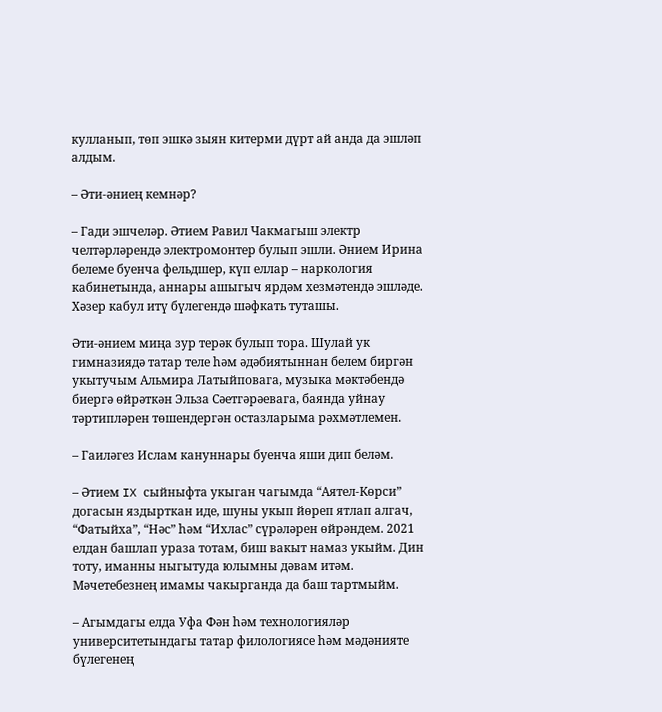кулланып, төп эшкә зыян китерми дүрт ай анда да эшләп алдым.

– Әти-әниең кемнәр?

– Гади эшчеләр. Әтием Равил Чакмагыш электр челтәрләрендә электромонтер булып эшли. Әнием Ирина белеме буенча фельдшер, күп еллар – наркология кабинетында, аннары ашыгыч ярдәм хезмәтендә эшләде. Хәзер кабул итү бүлегендә шәфкать туташы.

Әти-әнием миңа зур терәк булып тора. Шулай ук гимназиядә татар теле һәм әдәбиятыннан белем биргән укытучым Альмира Латыйповага, музыка мәктәбендә биергә өйрәткән Эльза Сәетгәрәевага, баянда уйнау тәртипләрен төшендергән остазларыма рәхмәтлемен.

– Гаиләгез Ислам кануннары буенча яши дип беләм.

– Әтием IX сыйныфта укыган чагымда “Аятел-Көрси” догасын яздырткан иде, шуны укып йөреп ятлап алгач, “Фатыйха”, “Нәс” һәм “Ихлас” сүрәләрен өйрәндем. 2021 елдан башлап ураза тотам, биш вакыт намаз укыйм. Дин тоту, иманны ныгытуда юлымны дәвам итәм. Мәчетебезнең имамы чакырганда да баш тартмыйм.

– Агымдагы елда Уфа Фән һәм технологияләр университетындагы татар филологиясе һәм мәдәнияте бүлегенең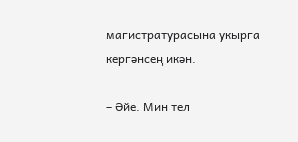магистратурасына укырга кергәнсең икән.

– Әйе. Мин тел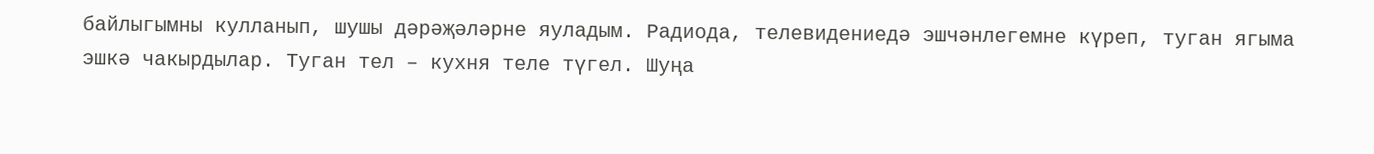байлыгымны кулланып, шушы дәрәҗәләрне яуладым. Радиода, телевидениедә эшчәнлегемне күреп, туган ягыма эшкә чакырдылар. Туган тел – кухня теле түгел. Шуңа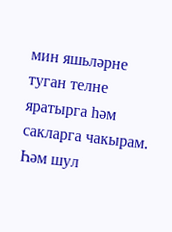мин яшьләрне туган телне яратырга һәм сакларга чакырам. Һәм шул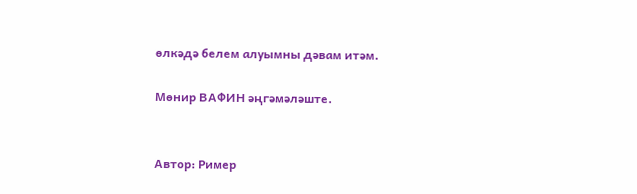өлкәдә белем алуымны дәвам итәм.

Мөнир ВАФИН әңгәмәләште.


Автор: Ример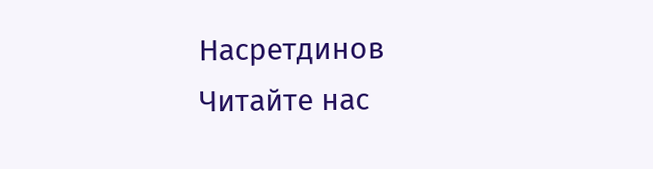Насретдинов
Читайте нас